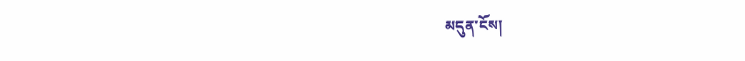མདུན་ངོས།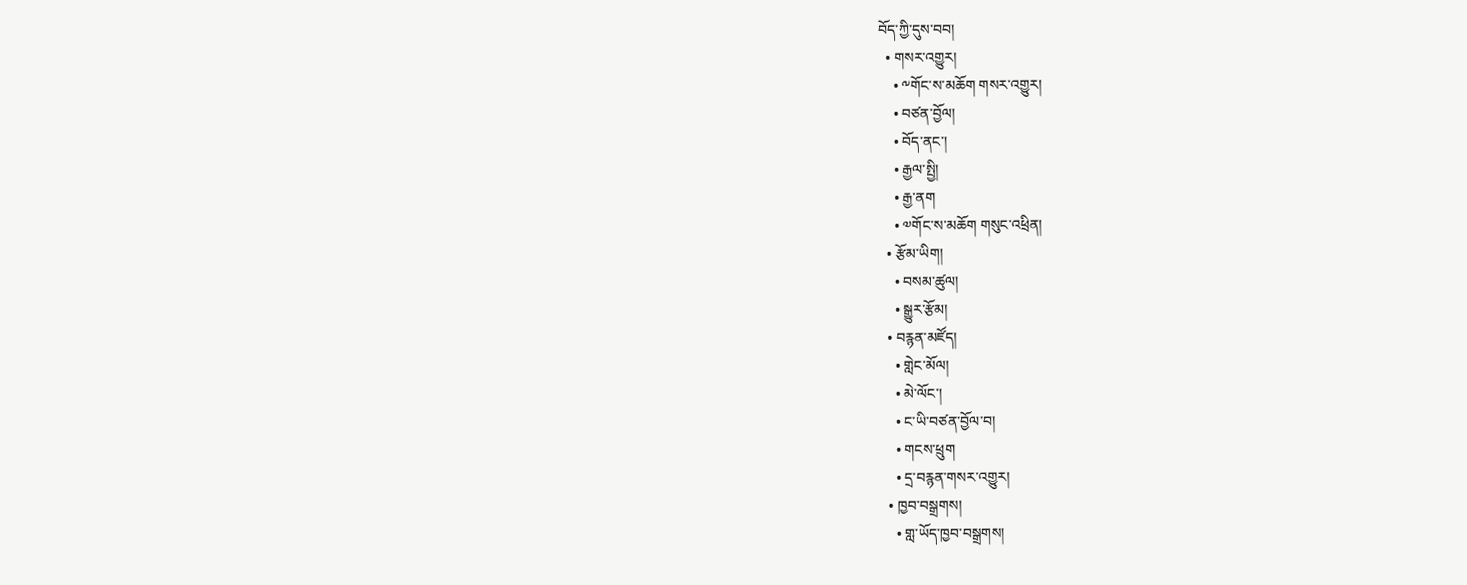བོད་ཀྱི་དུས་བབ།
  • གསར་འགྱུར།
    • ༸གོང་ས་མཆོག གསར་འགྱུར།
    • བཙན་བྱོལ།
    • བོད་ནང་།
    • རྒྱལ་སྤྱི།
    • རྒྱ་ནག
    • ༧གོང་ས་མཆོག གསུང་འཕྲིན།
  • རྩོམ་ཡིག།
    • བསམ་ཚུལ།
    • སྒྱུར་རྩོམ།
  • བརྙན་མཛོད།
    • གླེང་མོལ།
    • མེ་ལོང་།
    • ང་ཡི་བཙན་བྱོལ་བ།
    • གངས་ཕྲུག
    • དྲ་བརྙན་གསར་འགྱུར།
  • ཁྱབ་བསྒྲགས།
    • གླ་ཡོད་ཁྱབ་བསྒྲགས།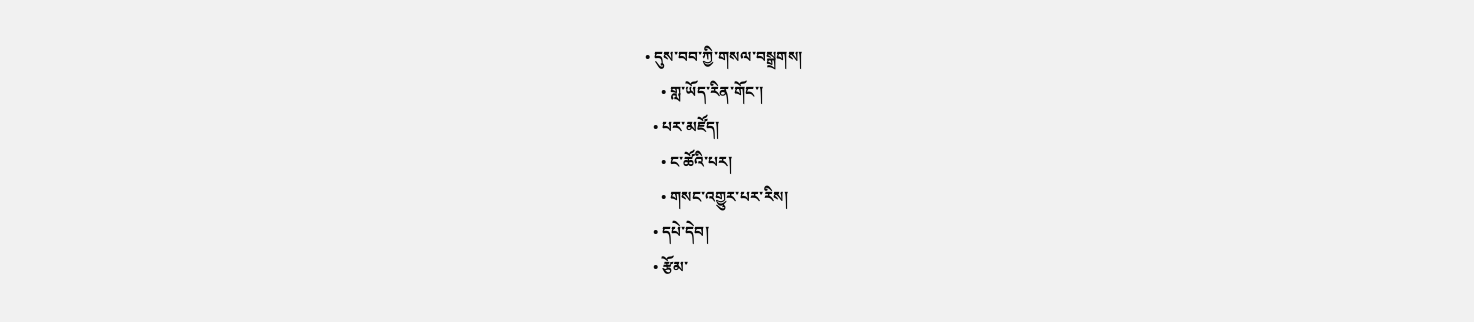• དུས་བབ་ཀྱི་གསལ་བསྒྲགས།
    • གླ་ཡོད་རིན་གོང་།
  • པར་མཛོད།
    • ང་ཚོའི་པར།
    • གསང་འགྱུར་པར་རིས།
  • དཔེ་དེབ།
  • རྩོམ་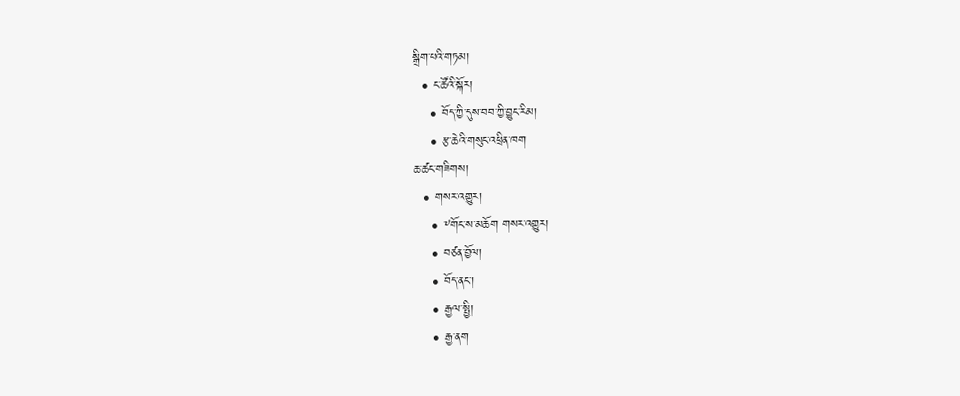སྒྲིག་པའི་གཏམ།
  • ང་ཚོའི་སྐོར།
    • བོད་ཀྱི་དུས་བབ་ཀྱི་བྱུང་རིམ།
    • རྩ་ཆེའི་གསུང་འཕྲིན་ཁག
ཆ་ཚང་གཟིགས།
  • གསར་འགྱུར།
    • ༸གོང་ས་མཆོག གསར་འགྱུར།
    • བཙན་བྱོལ།
    • བོད་ནང་།
    • རྒྱལ་སྤྱི།
    • རྒྱ་ནག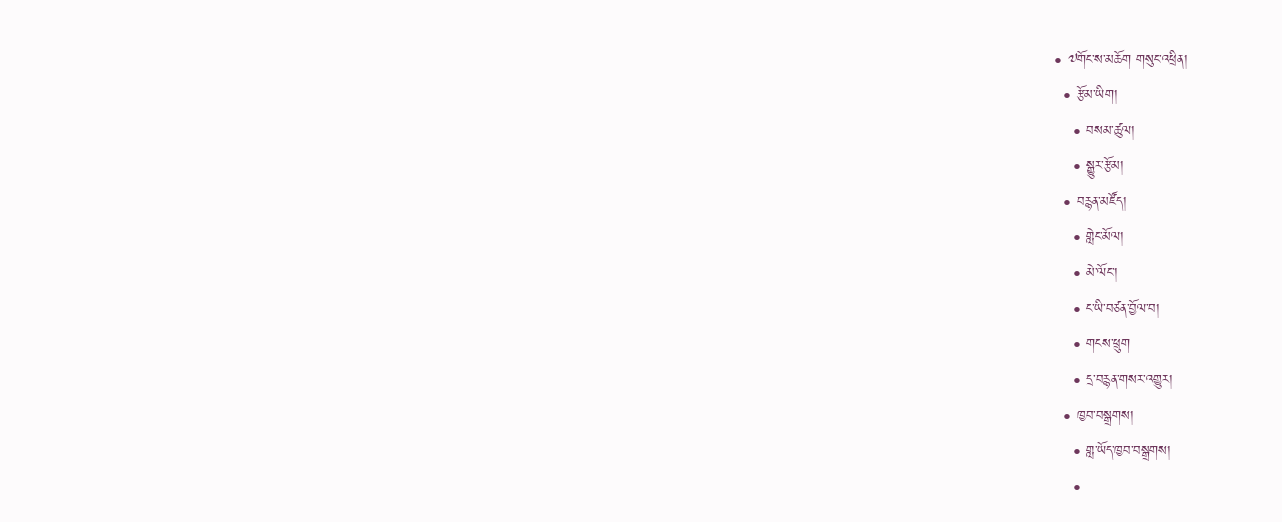• ༧གོང་ས་མཆོག གསུང་འཕྲིན།
  • རྩོམ་ཡིག།
    • བསམ་ཚུལ།
    • སྒྱུར་རྩོམ།
  • བརྙན་མཛོད།
    • གླེང་མོལ།
    • མེ་ལོང་།
    • ང་ཡི་བཙན་བྱོལ་བ།
    • གངས་ཕྲུག
    • དྲ་བརྙན་གསར་འགྱུར།
  • ཁྱབ་བསྒྲགས།
    • གླ་ཡོད་ཁྱབ་བསྒྲགས།
    •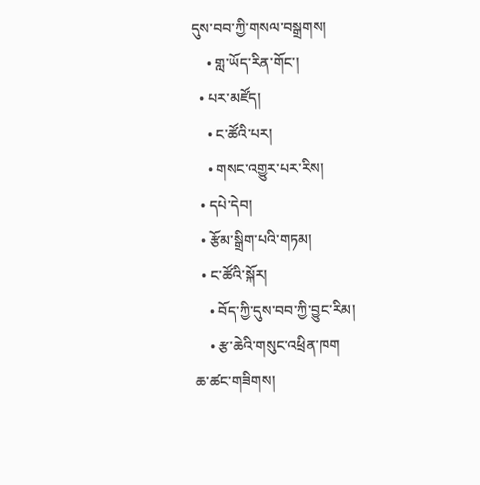དུས་བབ་ཀྱི་གསལ་བསྒྲགས།
    • གླ་ཡོད་རིན་གོང་།
  • པར་མཛོད།
    • ང་ཚོའི་པར།
    • གསང་འགྱུར་པར་རིས།
  • དཔེ་དེབ།
  • རྩོམ་སྒྲིག་པའི་གཏམ།
  • ང་ཚོའི་སྐོར།
    • བོད་ཀྱི་དུས་བབ་ཀྱི་བྱུང་རིམ།
    • རྩ་ཆེའི་གསུང་འཕྲིན་ཁག
ཆ་ཚང་གཟིགས།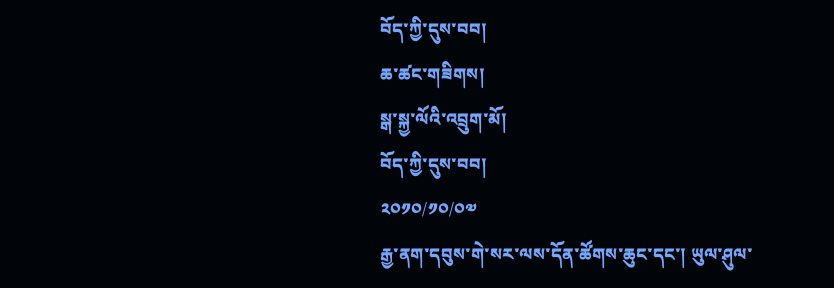བོད་ཀྱི་དུས་བབ།
ཆ་ཚང་གཟིགས།
སྒ་སྐྱ་ལོའི་འབྲུག་མོ།
བོད་ཀྱི་དུས་བབ།
༢༠༡༠/༡༠/༠༧
རྒྱ་ནག་དབུས་གེ་སར་ལས་དོན་ཚོགས་ཆུང་དང་། ཡུལ་ཤུལ་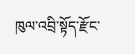ཁུལ་འབྲི་སྟོད་རྫོང་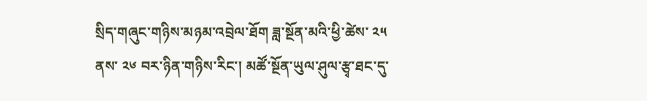སྲིད་གཞུང་གཉིས་མཉམ་འབྲེལ་ཐོག ཟླ་སྔོན་མའི་ཕྱི་ཚེས་ ༢༥ ནས་ ༢༦ བར་ཉིན་གཉིས་རིང་། མཚོ་སྔོན་ཡུལ་ཤུལ་རྩྭ་ཐང་དུ་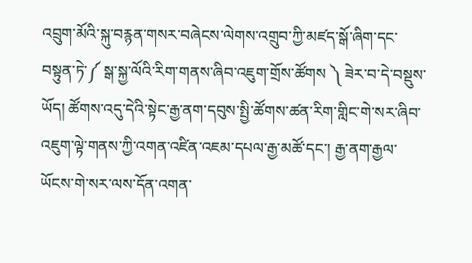འབྲུག་མོའི་སྐུ་བརྙན་གསར་བཞེངས་ལེགས་འགྲུབ་ཀྱི་མཛད་སྒོ་ཞིག་དང་བསྟུན་ཏེ་༼ སྒ་སྐྱ་ལོའི་རིག་གནས་ཞིབ་འཇུག་གྲོས་ཚོགས ༽ ཟེར་བ་དེ་བསྡུས་ཡོད། ཚོགས་འདུ་དེའི་སྟེང་རྒྱ་ནག་དབུས་སྤྱི་ཚོགས་ཚན་རིག་གླིང་གེ་སར་ཞིབ་འཇུག་ལྟེ་གནས་ཀྱི་འགན་འཛིན་འཇམ་དཔལ་རྒྱ་མཚོ་དང་། རྒྱ་ནག་རྒྱལ་ཡོངས་གེ་སར་ལས་དོན་འགན་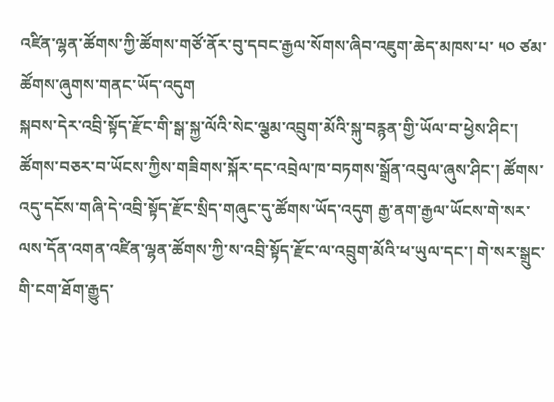འཛིན་ལྷན་ཚོགས་ཀྱི་ཚོགས་གཙོ་ནོར་བུ་དབང་རྒྱལ་སོགས་ཞིབ་འཇུག་ཆེད་མཁས་པ་ ༥༠ ཙམ་ཚོགས་ཞུགས་གནང་ཡོད་འདུག
སྐབས་དེར་འབྲི་སྟོད་རྫོང་གི་སྒ་སྐྱ་ལོའི་སེང་ལྕམ་འབྲུག་མོའི་སྐུ་བརྙན་གྱི་ཡོལ་བ་ཕྱེས་ཤིང་། ཚོགས་བཅར་བ་ཡོངས་ཀྱིས་གཟིགས་སྐོར་དང་འབྲེལ་ཁ་བཏགས་སྒྲོན་འབུལ་ཞུས་ཤིང་། ཚོགས་འདུ་དངོས་གཞི་དེ་འབྲི་སྟོད་རྫོང་སྲིད་གཞུང་དུ་ཚོགས་ཡོད་འདུག རྒྱ་ནག་རྒྱལ་ཡོངས་གེ་སར་ལས་དོན་འགན་འཛིན་ལྷན་ཚོགས་ཀྱི་ས་འབྲི་སྟོད་རྫོང་ལ་འབྲུག་མོའི་ཕ་ཡུལ་དང་། གེ་སར་སྒྲུང་གི་ངག་ཐོག་རྒྱུད་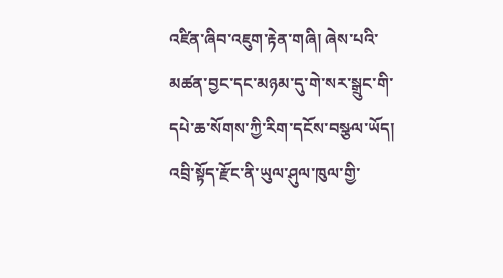འཛིན་ཞིབ་འཇུག་རྟེན་གཞི། ཞེས་པའི་མཚན་བྱང་དང་མཉམ་དུ་གེ་སར་སྒྲུང་གི་དཔེ་ཆ་སོགས་ཀྱི་རིག་དངོས་བསྩལ་ཡོད། འབྲི་སྟོད་རྫོང་ནི་ཡུལ་ཤུལ་ཁུལ་གྱི་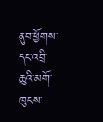ནུབ་ཕྱོགས་དང་འབྲི་ཆུའི་མགོ་ཁུངས་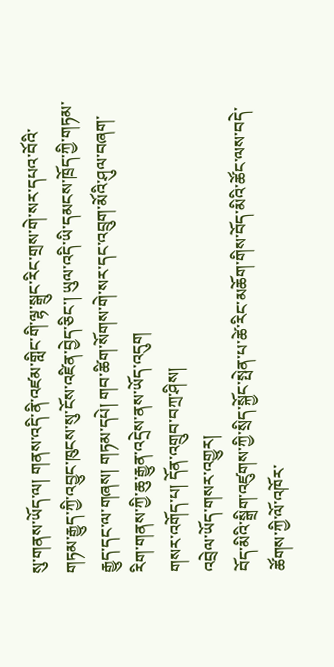སུ་གནས་ཡོད་ལ། གནས་འདི་ནི་འཛམ་གླིང་གི་ལྷ་སྒྲུང་རིང་གྲས་གེ་སར་དཔའ་བོའི་གཏམ་རྒྱུད་ཀྱི་འབྱུང་ཁུངས་སུ་ངོས་འཛིན་བྱེད་ཅིང་། ཡུལ་འདི་ཡི་དམངས་ཁྲོད་ཀྱི་གཏམ་རྒྱུད་དང་ལ་གཞས། གཏམ་དཔེ། གབ་ཚིག་སོགས་གེ་སར་དང་འབྲུག་མོའི་ཤུལ་བཞག་རིག་གནས་ཀྱི་ཆུ་རྒྱུན་འདྲེས་ནས་ཡོད་འདུག
གསར་འགོད་པ། དོན་འགྲུབ་བཀྲ་ཤིས།
འབྲེལ་ཡོད་གསར་འགྱུར།
བོད་མིའི་སྒྲིག་འཛུགས་ཀྱི་སྲིད་སྐྱོང་སྤེན་པ་ཚེ་རིང་མཆོག་གིས་བོད་མིའི་ཚོང་ལས་བདེ་ཚོགས་ཀྱི་ལོ་འཁོར་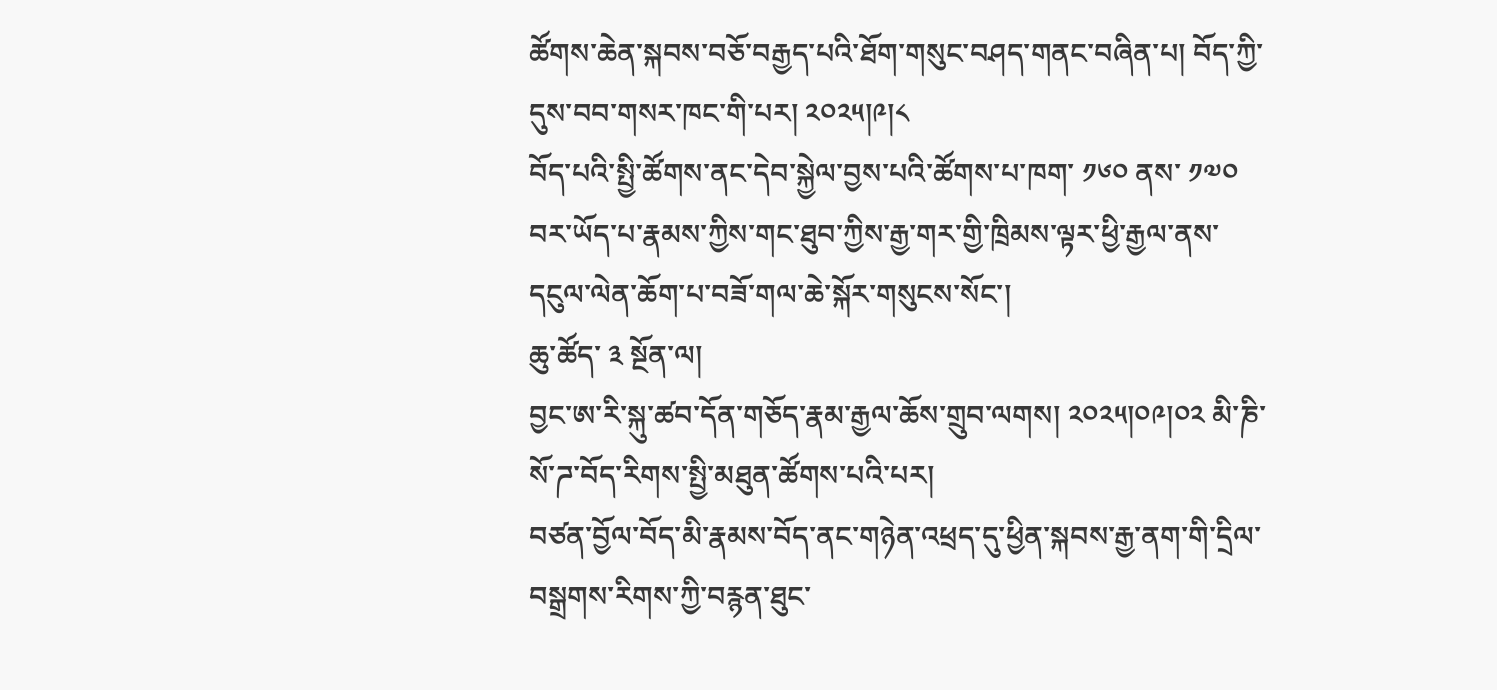ཚོགས་ཆེན་སྐབས་བཅོ་བརྒྱད་པའི་ཐོག་གསུང་བཤད་གནང་བཞིན་པ། བོད་ཀྱི་དུས་བབ་གསར་ཁང་གི་པར། ༢༠༢༥།༩།༨
བོད་པའི་སྤྱི་ཚོགས་ནང་དེབ་སྐྱེལ་བྱས་པའི་ཚོགས་པ་ཁག་ ༡༦༠ ནས་ ༡༧༠ བར་ཡོད་པ་རྣམས་ཀྱིས་གང་ཐུབ་ཀྱིས་རྒྱ་གར་གྱི་ཁྲིམས་ལྟར་ཕྱི་རྒྱལ་ནས་དངུལ་ལེན་ཆོག་པ་བཟོ་གལ་ཆེ་སྐོར་གསུངས་སོང་།
ཆུ་ཚོད་ ༣ སྔོན་ལ།
བྱང་ཨ་རི་སྐུ་ཚབ་དོན་གཅོད་རྣམ་རྒྱལ་ཆོས་གྲུབ་ལགས། ༢༠༢༥།༠༩།༠༢ མི་ཎི་སོ་ཌ་བོད་རིགས་སྤྱི་མཐུན་ཚོགས་པའི་པར།
བཙན་བྱོལ་བོད་མི་རྣམས་བོད་ནང་གཉེན་འཕྲད་དུ་ཕྱིན་སྐབས་རྒྱ་ནག་གི་དྲིལ་བསྒྲགས་རིགས་ཀྱི་བརྙན་ཐུང་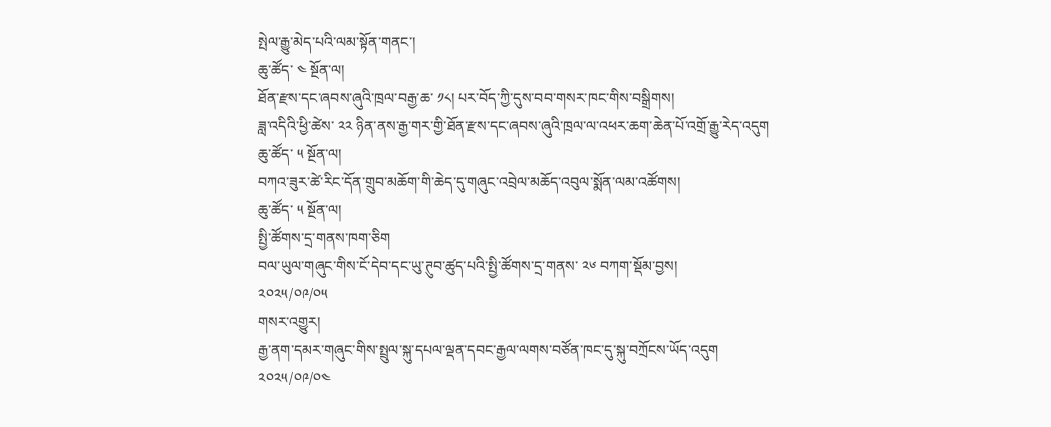སྤེལ་རྒྱུ་མེད་པའི་ལམ་སྟོན་གནང་།
ཆུ་ཚོད་ ༤ སྔོན་ལ།
ཐོན་རྫས་དང་ཞབས་ཞུའི་ཁྲལ་བརྒྱ་ཆ་ ༡༨། པར་བོད་ཀྱི་དུས་བབ་གསར་ཁང་གིས་བསྒྲིགས།
ཟླ་འདིའི་ཕྱི་ཚེས་ ༢༢ ཉིན་ནས་རྒྱ་གར་གྱི་ཐོན་རྫས་དང་ཞབས་ཞུའི་ཁྲལ་ལ་འཕར་ཆག་ཆེན་པོ་འགྲོ་རྒྱུ་རེད་འདུག
ཆུ་ཚོད་ ༥ སྔོན་ལ།
བཀའ་ཟུར་ཚེ་རིང་དོན་གྲུབ་མཆོག་གི་ཆེད་དུ་གཞུང་འབྲེལ་མཆོད་འབུལ་སྨོན་ལམ་འཚོགས།
ཆུ་ཚོད་ ༥ སྔོན་ལ།
སྤྱི་ཚོགས་དྲ་གནས་ཁག་ཅིག
བལ་ཡུལ་གཞུང་གིས་ངོ་དེབ་དང་ཡུ་ཊུབ་ཚུད་པའི་སྤྱི་ཚོགས་དྲ་གནས་ ༢༦ བཀག་སྡོམ་བྱས།
༢༠༢༥/༠༩/༠༥
གསར་འགྱུར།
རྒྱ་ནག་དམར་གཞུང་གིས་སྤྲུལ་སྐུ་དཔལ་ལྡན་དབང་རྒྱལ་ལགས་བཙོན་ཁང་དུ་སྐུ་བཀྲོངས་ཡོད་འདུག
༢༠༢༥/༠༩/༠༤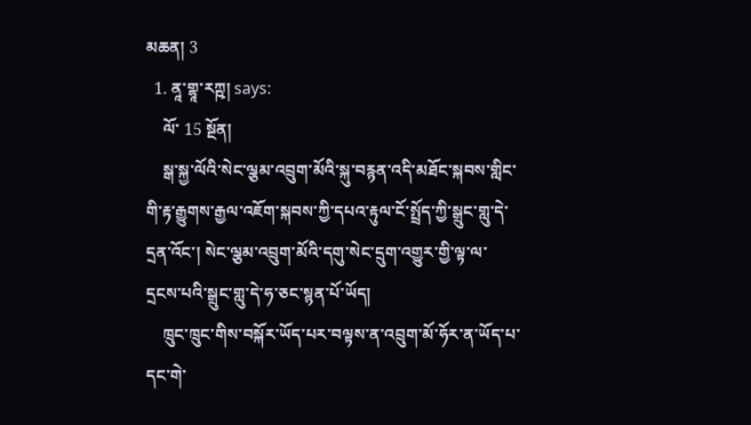མཆན། 3
  1. ནཱ་གྷཱ་རཀྵ། says:
    ལོ་ 15 སྔོན།
    སྒ་སྐྱ་ལོའི་སེང་ལྕམ་འབྲུག་མོའི་སྐུ་བརྙན་འདི་མཐོང་སྐབས་གླིང་གི་རྟ་རྒྱུགས་རྒྱལ་འཇོག་སྐབས་ཀྱི་དཔའ་རྟུལ་ངོ་སྤྲོད་ཀྱི་སྒྲུང་གླུ་དེ་དྲན་འོང་། སེང་ལྕམ་འབྲུག་མོའི་དགུ་སེང་དྲུག་འགྱུར་གྱི་ལྟ་ལ་དྲངས་པའི་སྒྲུང་གླུ་དེ་ཧ་ཅང་སྙན་པོ་ཡོད།
    ཁྲུང་ཁྲུང་གིས་བསྐོར་ཡོད་པར་བལྟས་ན་འབྲུག་མོ་ཧོར་ན་ཡོད་པ་དང་གེ་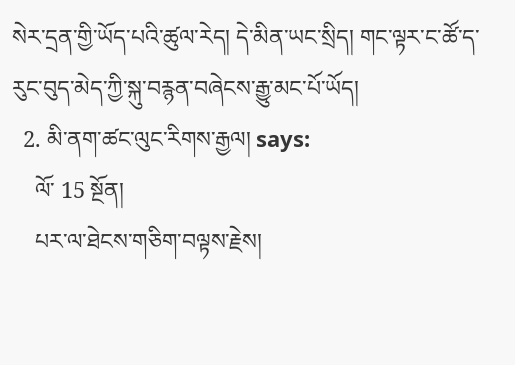སེར་དྲན་གྱི་ཡོད་པའི་ཚུལ་རེད། དེ་མིན་ཡང་སྲིད། གང་ལྟར་ང་ཚོ་ད་རུང་བུད་མེད་ཀྱི་སྐུ་བརྙན་བཞེངས་རྒྱུ་མང་པོ་ཡོད།
  2. མི་ནག་ཚང་ལུང་རིགས་རྒྱལ། says:
    ལོ་ 15 སྔོན།
    པར་ལ་ཐེངས་གཅིག་བལྟས་རྗེས།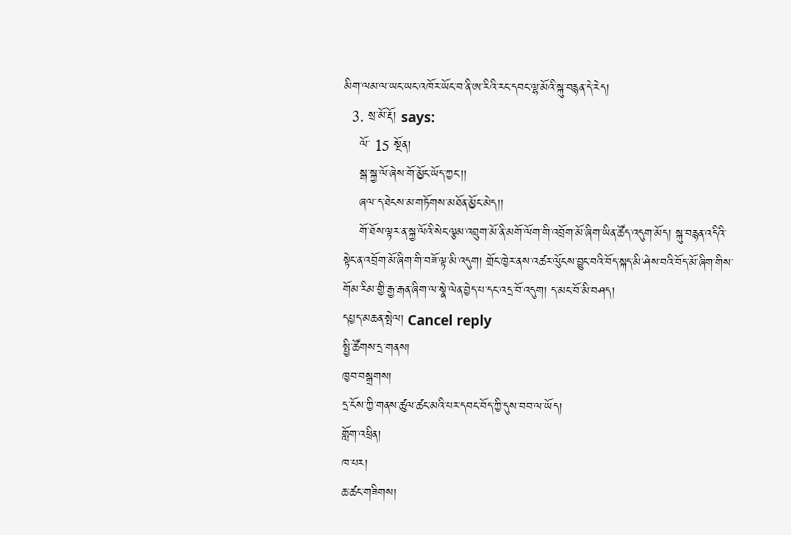མིག་ལམ་ལ་ཡང་ཡང་འཁོར་ཡོང་བ་ནི་ཨ་རིའི་རང་དབང་ལྷ་མོའི་སྐུ་བརྙན་དེ་རེད།
  3. སྲ་མོ་རྡོ། says:
    ལོ་ 15 སྔོན།
    སྒ་སྐྱ་ལོ་ཞེས་གོ་མྱོང་ཡོད་ཀྱང་།།
    ཞལ་ད་ཐེངས་མ་གཏོགས་མཐོན་མྱོང་མེད།།
    གོ་ཐོས་ལྟར་ན་སྐྱ་ལོའི་སེང་ལྕམ་འབྲུག་མོ་ནི་མགོ་ལོག་གི་འབྲོག་མོ་ཞིག་ཡིན་ཚོད་འདུག་མོད། སྐུ་བརྙན་འདིའི་སྟེང་ན་འབྲོག་མོ་ཞིག་གི་བཟོ་ལྟ་མི་འདུག། གྲོང་ཁྱེར་ནས་འཚར་ལོུངས་བྱུང་བའི་བོད་སྐད་མི་ཤེས་བའི་བོད་མོ་ཞིག་གིས་གོམ་རིམ་གྱི་རྒྱ་རྒན་ཞིག་ལ་སྣེ་ལེན་བྱེད་པ་དང་འདྲ་བོ་འདུག། ད་མང་བོ་མི་བཤད།
དཔྱད་མཆན་སྤེལ། Cancel reply
སྤྱི་ཚོགས་དྲ་གནས།
ཁྱབ་བསྒྲགས།
དྲ་ངོས་ཀྱི་གནས་ཚུལ་ཚང་མའི་པར་དབང་བོད་ཀྱི་དུས་བབ་ལ་ཡོད།
གློག་འཕྲིན།
ཁ་པར།
ཆ་ཚང་གཟིགས།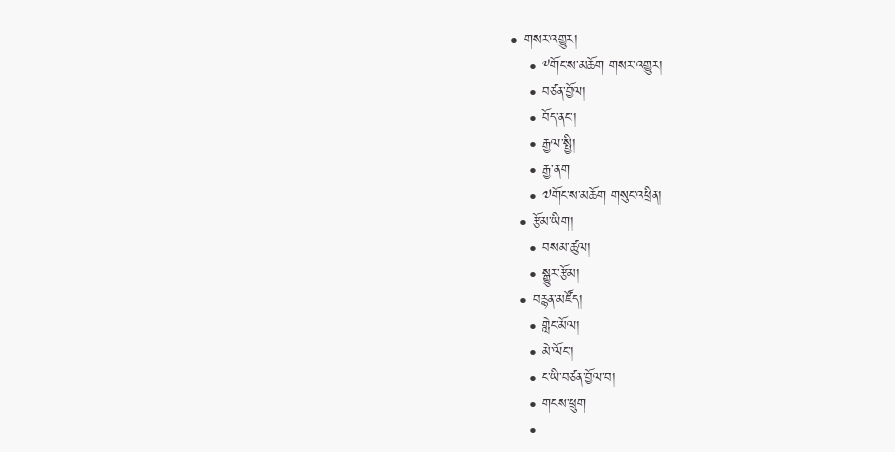• གསར་འགྱུར།
    • ༸གོང་ས་མཆོག གསར་འགྱུར།
    • བཙན་བྱོལ།
    • བོད་ནང་།
    • རྒྱལ་སྤྱི།
    • རྒྱ་ནག
    • ༧གོང་ས་མཆོག གསུང་འཕྲིན།
  • རྩོམ་ཡིག།
    • བསམ་ཚུལ།
    • སྒྱུར་རྩོམ།
  • བརྙན་མཛོད།
    • གླེང་མོལ།
    • མེ་ལོང་།
    • ང་ཡི་བཙན་བྱོལ་བ།
    • གངས་ཕྲུག
    •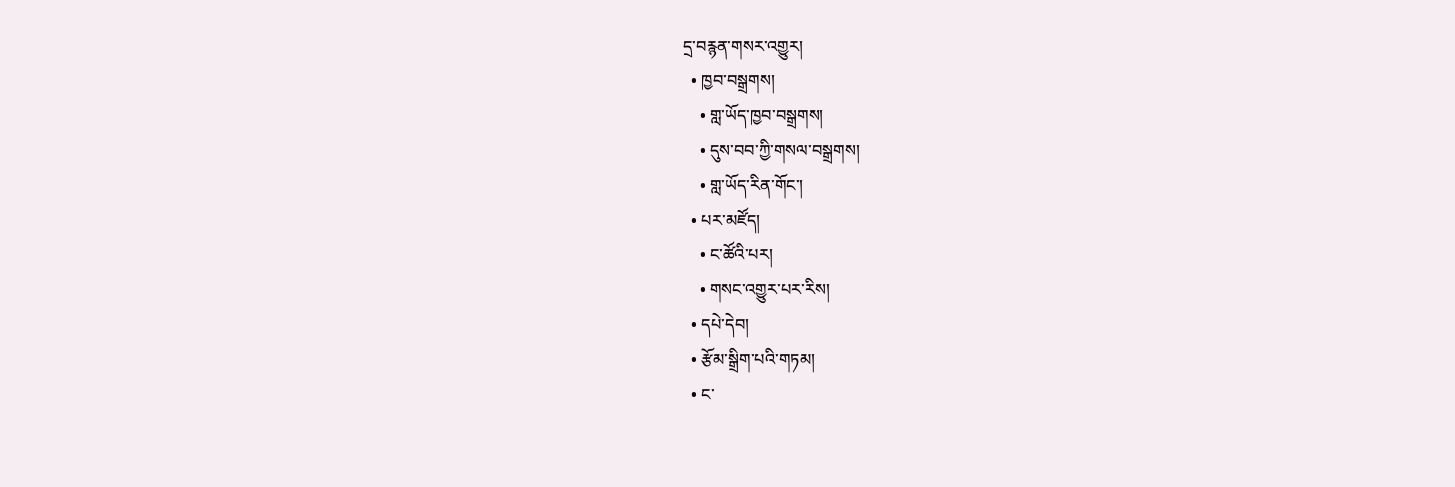དྲ་བརྙན་གསར་འགྱུར།
  • ཁྱབ་བསྒྲགས།
    • གླ་ཡོད་ཁྱབ་བསྒྲགས།
    • དུས་བབ་ཀྱི་གསལ་བསྒྲགས།
    • གླ་ཡོད་རིན་གོང་།
  • པར་མཛོད།
    • ང་ཚོའི་པར།
    • གསང་འགྱུར་པར་རིས།
  • དཔེ་དེབ།
  • རྩོམ་སྒྲིག་པའི་གཏམ།
  • ང་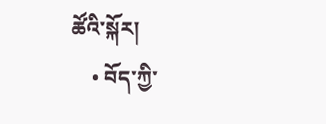ཚོའི་སྐོར།
    • བོད་ཀྱི་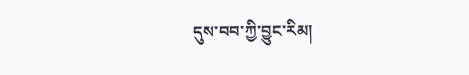དུས་བབ་ཀྱི་བྱུང་རིམ།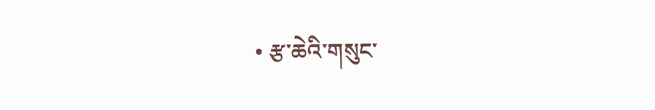• རྩ་ཆེའི་གསུང་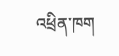འཕྲིན་ཁག